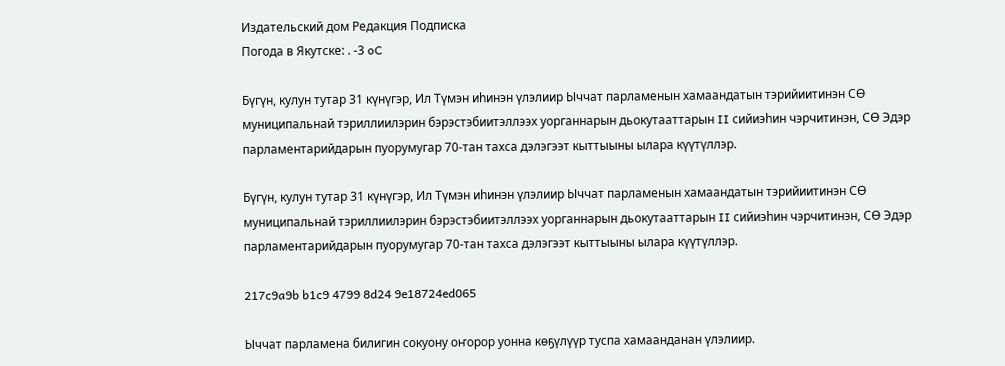Издательский дом Редакция Подписка
Погода в Якутске: . -3 oC

Бүгүн, кулун тутар 31 күнүгэр, Ил Түмэн иһинэн үлэлиир Ыччат парламенын хамаандатын тэрийиитинэн СӨ муниципальнай тэриллиилэрин бэрэстэбиитэллээх уорганнарын дьокутааттарын II сийиэһин чэрчитинэн, СӨ Эдэр парламентарийдарын пуорумугар 70-тан тахса дэлэгээт кыттыыны ылара күүтүллэр.

Бүгүн, кулун тутар 31 күнүгэр, Ил Түмэн иһинэн үлэлиир Ыччат парламенын хамаандатын тэрийиитинэн СӨ муниципальнай тэриллиилэрин бэрэстэбиитэллээх уорганнарын дьокутааттарын II сийиэһин чэрчитинэн, СӨ Эдэр парламентарийдарын пуорумугар 70-тан тахса дэлэгээт кыттыыны ылара күүтүллэр.

217c9a9b b1c9 4799 8d24 9e18724ed065

Ыччат парламена билигин сокуону оҥорор уонна көҕүлүүр туспа хамаанданан үлэлиир.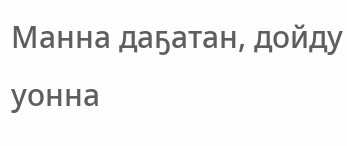Манна даҕатан, дойду уонна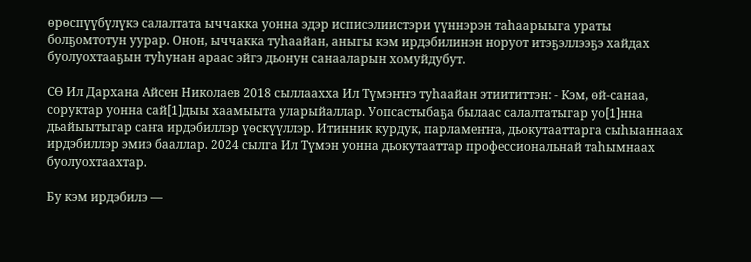өрөспүүбүлүкэ салалтата ыччакка уонна эдэр исписэлиистэри үүннэрэн таһаарыыга ураты болҕомтотун уурар. Онон, ыччакка туһаайан, аныгы кэм ирдэбилинэн норуот итэҕэллээҕэ хайдах буолуохтааҕын туһунан араас эйгэ дьонун санааларын хомуйдубут.

СӨ Ил Дархана Айсен Николаев 2018 сыллаахха Ил Түмэҥҥэ туһаайан этиититтэн: - Кэм, өй-санаа, соруктар уонна сай[1]дыы хаамыыта уларыйаллар. Уопсастыбаҕа былаас салалтатыгар уо[1]нна дьайыытыгар саҥа ирдэбиллэр үөскүүллэр. Итинник курдук, парламеҥҥа, дьокутааттарга сыһыаннаах ирдэбиллэр эмиэ бааллар. 2024 сылга Ил Түмэн уонна дьокутааттар профессиональнай таһымнаах буолуохтаахтар.

Бу кэм ирдэбилэ —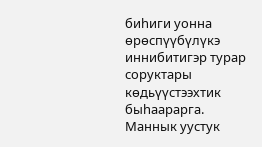биһиги уонна өрөспүүбүлүкэ иннибитигэр турар соруктары көдьүүстээхтик быһаарарга. Маннык уустук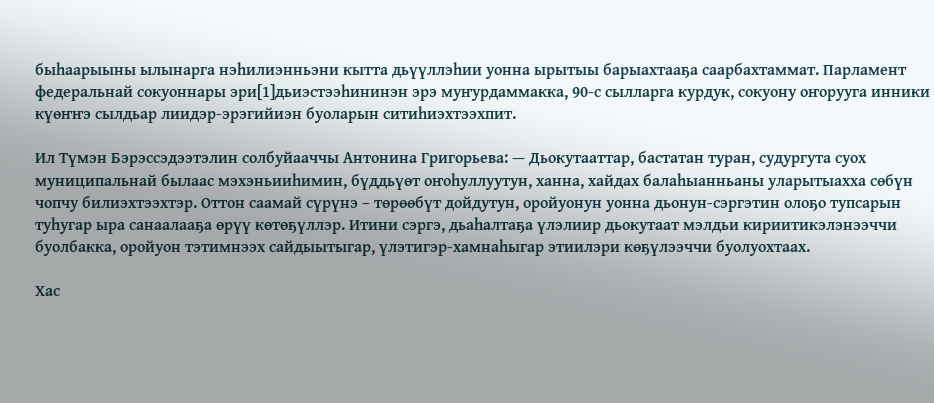быһаарыыны ылынарга нэһилиэнньэни кытта дьүүллэһии уонна ырытыы барыахтааҕа саарбахтаммат. Парламент федеральнай сокуоннары эри[1]дьиэстээһининэн эрэ муҥурдаммакка, 90-с сылларга курдук, сокуону оҥорууга инники күөҥҥэ сылдьар лиидэр-эрэгийиэн буоларын ситиһиэхтээхпит.

Ил Түмэн Бэрэссэдээтэлин солбуйааччы Антонина Григорьева: — Дьокутааттар, бастатан туран, судургута суох муниципальнай былаас мэхэньииһимин, бүддьүөт оҥоһуллуутун, ханна, хайдах балаһыанньаны уларытыахха сөбүн чопчу билиэхтээхтэр. Оттон саамай сүрүнэ – төрөөбүт дойдутун, оройуонун уонна дьонун-сэргэтин олоҕо тупсарын туһугар ыра санаалааҕа өрүү көтөҕүллэр. Итини сэргэ, дьаһалтаҕа үлэлиир дьокутаат мэлдьи кириитикэлэнээччи буолбакка, оройуон тэтимнээх сайдыытыгар, үлэтигэр-хамнаһыгар этиилэри көҕүлээччи буолуохтаах.

Хас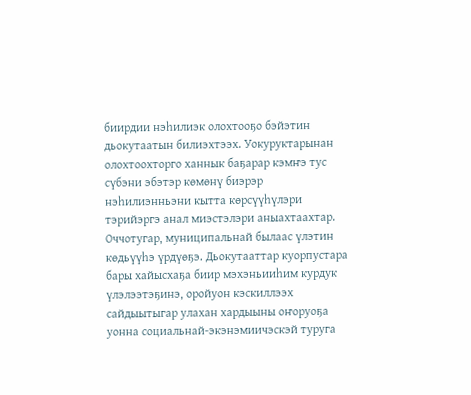биирдии нэһилиэк олохтооҕо бэйэтин дьокутаатын билиэхтээх. Уокуруктарынан олохтоохторго ханнык баҕарар кэмҥэ тус сүбэни эбэтэр көмөнү биэрэр нэһилиэнньэни кытта көрсүүһүлэри тэрийэргэ анал миэстэлэри аныахтаахтар. Оччотугар, муниципальнай былаас үлэтин көдьүүһэ үрдүөҕэ. Дьокутааттар куорпустара бары хайысхаҕа биир мэхэньииһим курдук үлэлээтэҕинэ, оройуон кэскиллээх сайдыытыгар улахан хардыыны оҥоруоҕа уонна социальнай-экэнэмиичэскэй туруга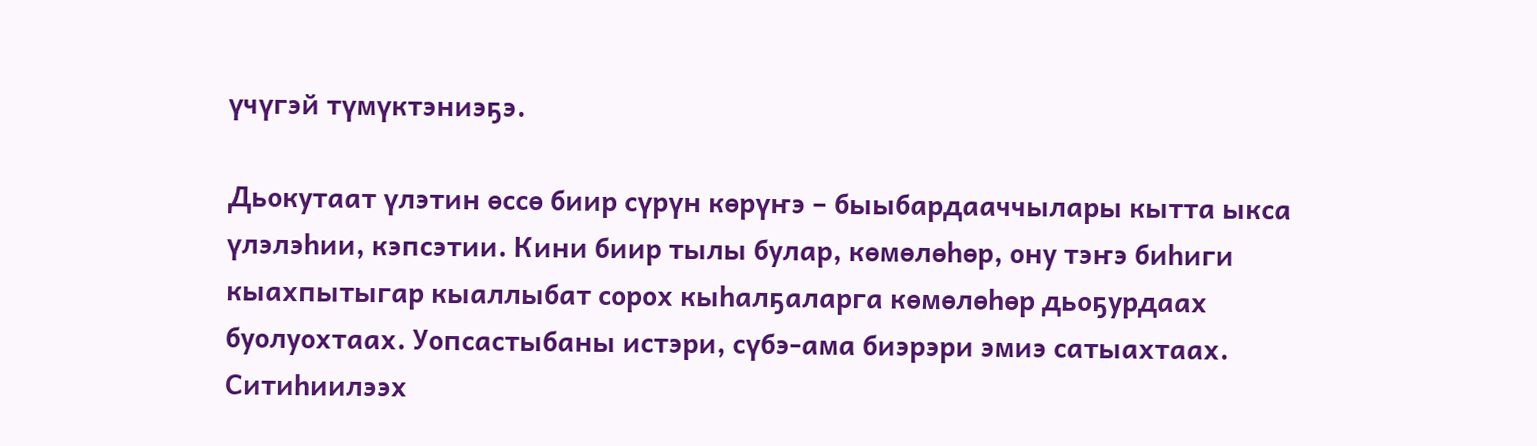үчүгэй түмүктэниэҕэ.

Дьокутаат үлэтин өссө биир сүрүн көрүҥэ – быыбардааччылары кытта ыкса үлэлэһии, кэпсэтии. Кини биир тылы булар, көмөлөһөр, ону тэҥэ биһиги кыахпытыгар кыаллыбат сорох кыһалҕаларга көмөлөһөр дьоҕурдаах буолуохтаах. Уопсастыбаны истэри, сүбэ-ама биэрэри эмиэ сатыахтаах. Ситиһиилээх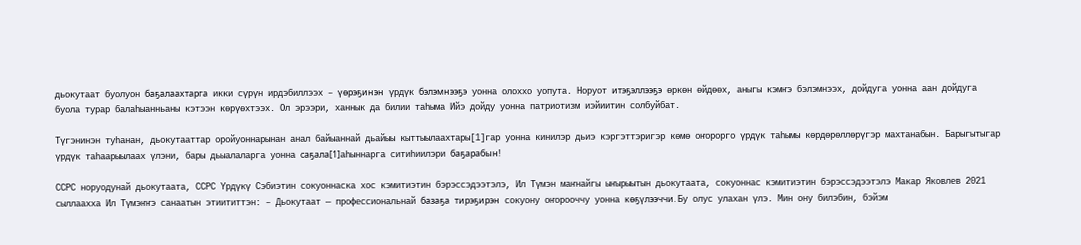дьокутаат буолуон баҕалаахтарга икки сүрүн ирдэбиллээх – үөрэҕинэн үрдүк бэлэмнээҕэ уонна олоххо уопута. Норуот итэҕэллээҕэ өркөн өйдөөх, аныгы кэмҥэ бэлэмнээх, дойдуга уонна аан дойдуга буола турар балаһыанньаны кэтээн көрүөхтээх. Ол эрээри, ханнык да билии таһыма Ийэ дойду уонна патриотизм иэйиитин солбуйбат.

Түгэнинэн туһанан, дьокутааттар оройуоннарынан анал байыаннай дьайыы кыттыылаахтары[1]гар уонна кинилэр дьиэ кэргэттэригэр көмө оҥорорго үрдүк таһымы көрдөрөллөрүгэр махтанабын. Барыгытыгар үрдүк таһаарыылаах үлэни, бары дьыалаларга уонна саҕала[1]аһыннарга ситиһиилэри баҕарабын!

ССРС норуодунай дьокутаата, ССРС Үрдүкү Сэбиэтин сокуоннаска хос кэмитиэтин бэрэссэдээтэлэ, Ил Түмэн маҥнайгы ыҥырыытын дьокутаата, сокуоннас кэмитиэтин бэрэссэдээтэлэ Макар Яковлев 2021 сыллаахха Ил Түмэҥҥэ санаатын этиититтэн: – Дьокутаат — профессиональнай базаҕа тирэҕирэн сокуону оҥорооччу уонна көҕүлээччи. Бу олус улахан үлэ. Мин ону билэбин, бэйэм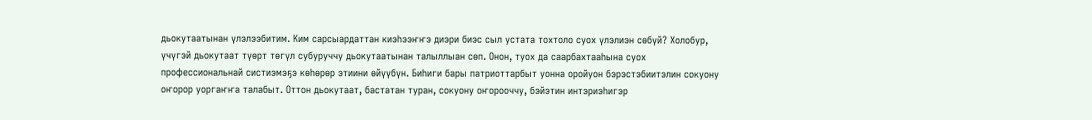дьокутаатынан үлэлээбитим. Ким сарсыардаттан киэһээҥҥэ диэри биэс сыл устата тохтоло суох үлэлиэн сөбүй? Холобур, үчүгэй дьокутаат түөрт төгүл субуруччу дьокутаатынан талыллыан сөп. Онон, туох да саарбахтааһына суох профессиональнай систиэмэҕэ көһөрөр этиини өйүүбүн. Биһиги бары патриоттарбыт уонна оройуон бэрэстэбиитэлин сокуону оҥорор уоргаҥҥа талабыт. Оттон дьокутаат, бастатан туран, сокуону оҥорооччу, бэйэтин интэриэһигэр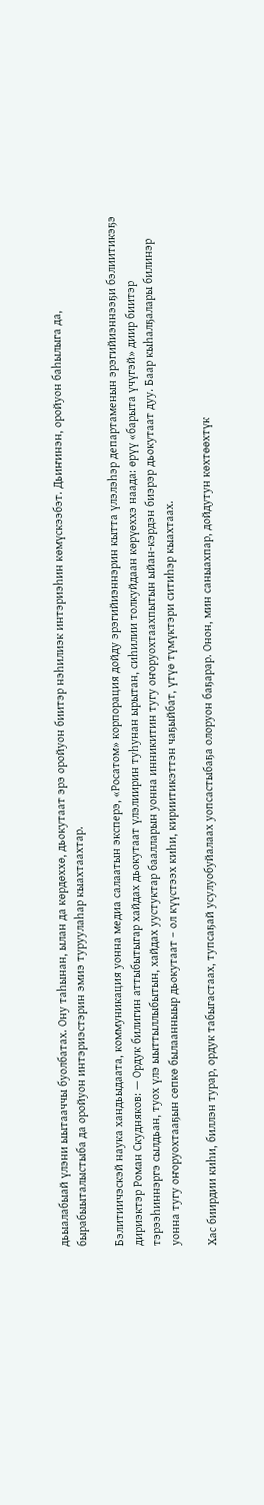дьыалабыай үлэни ыытааччы буолбатах. Ону таһынан, ылан да көрдөххө, дьокутаат эрэ оройуон биитэр нэһилиэк интэриэһин көмүскээбэт. Дьиҥинэн, оройуон баһылыга да, бырабыыталыстыба да оройуон интэриэстэрин эмиэ туруулаһар кыахтаахтар.

Бэлитиичэскэй наука хандьыдаата, коммуникация уонна медиа салаатын эксперэ, «Росатом» корпорация дойду эрэгийиэннэрин кытта үлэлэһэр департаменын эрэгийиэннээҕи бэлиитикэҕэ дириэктэр Роман Скудняков: — Ордук билигин аттыбытыгар хайдах дьокутаат үлэлиирин туһунан ырытан, сиһилии толкуйдаан көрүөххэ наада: өрүү «барыта үчүгэй» диир биитэр тэрээһиннэргэ сылдьан, туох үлэ ыыттыллыбытын, хайдах уустуктар баалларын уонна инникитин тугу оҥоруохтаахпытын ыйан-кэрдэн биэрэр дьокутаат дуу. Баар кыһалҕалары билинэр уонна тугу оҥоруохтааҕын сөпкө былаанныыр дьокутаат – ол күүстээх киһи, кириитикэттэн чаҕыйбат, үтүө түмүктэри ситиһэр кыахтаах.

Хас биирдии киһи, биллэн турар, ордук табыгастаах, тупсаҕай усулуобуйалаах уопсастыбаҕа олоруон баҕарар. Онон, мин саныахпар, дойдутун көхтөөхтүк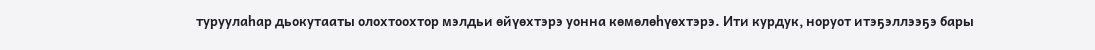туруулаһар дьокутааты олохтоохтор мэлдьи өйүөхтэрэ уонна көмөлөһүөхтэрэ. Ити курдук, норуот итэҕэллээҕэ бары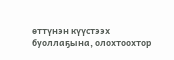өттүнэн күүстээх буоллаҕына, олохтоохтор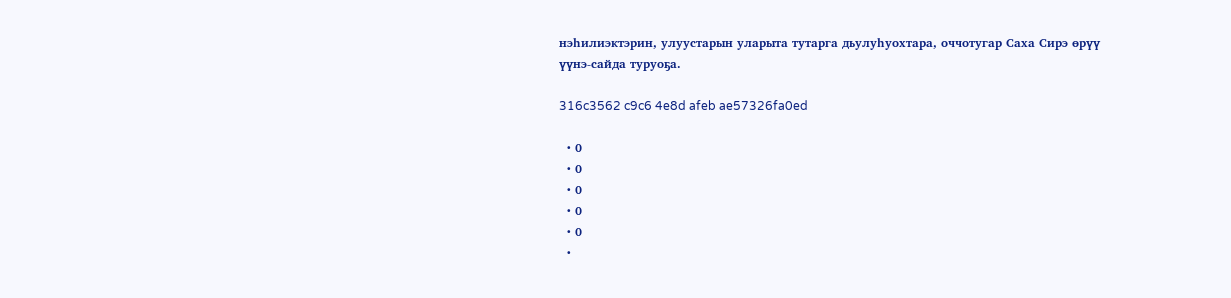нэһилиэктэрин, улуустарын уларыта тутарга дьулуһуохтара, оччотугар Саха Сирэ өрүү үүнэ-сайда туруоҕа.

316c3562 c9c6 4e8d afeb ae57326fa0ed

  • 0
  • 0
  • 0
  • 0
  • 0
  •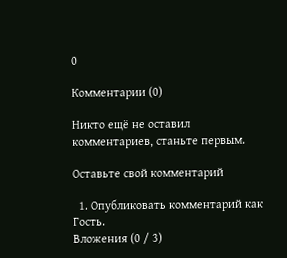0

Комментарии (0)

Никто ещё не оставил комментариев, станьте первым.

Оставьте свой комментарий

  1. Опубликовать комментарий как Гость.
Вложения (0 / 3)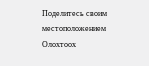Поделитесь своим местоположением
Олохтоох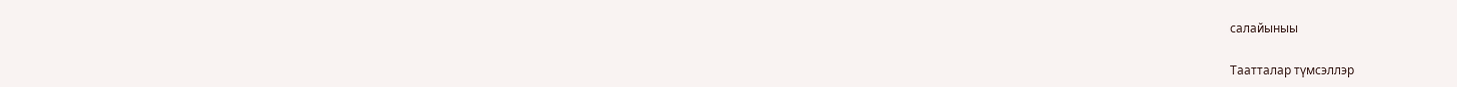салайыныы

Таатталар түмсэллэр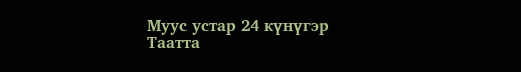Муус устар 24 күнүгэр Таатта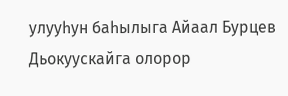улууһун баһылыга Айаал Бурцев Дьокуускайга олорор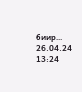биир…
26.04.24 13:24